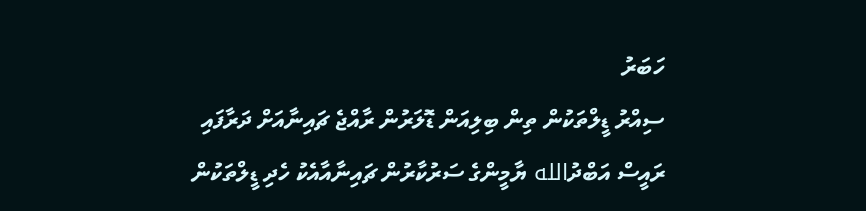ހަބަރު
ސިއްރު ޑީލްތަކުން ތިން ބިލިއަން ޑޮލަރުން ރާއްޖެ ޗައިނާއަށް ދަރާފައި
ރައީސް އަބްދުالله ޔާމީންގެ ސަރުކާރުން ޗައިނާއާއެކު ހެދި ޑީލްތަކުން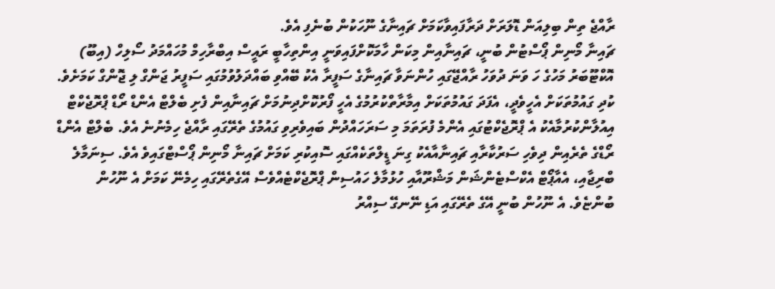ރާއްޖެ ތިން ބިލިއަން ޑޮލަރަށް ދަރާފައިވާކަމަށް ޗައިނާގެ ނޫހަކުން ބުނެފި އެވެ.
ޗައިނާ މޯނިން ޕޯސްޓުން ބުނީ، ޗައިނާއިން މިކަން ހާމަކޮށްފައިވަނީ އިންތިހާބީ ރައީސް އިބްރާހިމް މުހައްމަދު ސޯލިހް (އިބޫ) އޮކްޓޫބަރު މަހުގެ ހަ ވަނަ ދުވަހު ރާއްޖޭގައި ހުންނަވާ ޗައިނާގެ ސަފީރާ އެކު ބޭއްވި ބައްދަލުވުމުގައި ސަފީރު ޖަންގް ލި ޖޮންގް ކަމަށެވެ.
ކުދި ގައުމުތަކަށް އެހީވެދީ، އެފަދަ ގައުމުތަކަށް އިމާރާތްކުރުމުގެ އެހީ ފޯރުކޮށްދިނުމަށް ޗައިނާއިން ފެށި ބެލްޓް އެންޑް ރޯޑް ޕްރޮޖެކްޓް އިއުލާންކުރުމާއެކު އެ ޕްރޮޖެކްޓުގައި އެންމެ ފުރަތަމަ މި ސަރަހައްދުން ބައިވެރިވި ގައުމުގެ ތެރޭގައި ރާއްޖެ ހިމެނުނެ އެވެ. ބެލްޓް އެންޑް ރޯޑްގެ ތެރެއިން ދިވެހި ސަރުކާރާއި ޗައިނާއާއެކު ގިނަ ޑީލްތަކެއްގައި ސޮއިކުރި ކަމަށް ޗައިނާ މޯނިން ޕޯސްޓްގައިވެ އެވެ. ސިނަމާލެ ބްރިޖާއި، އެއާޕޯޓް އެކްސްޓެންޝަން މަޝްރޫއާއި ހުޅުމާލެ ހައުސިން ޕްރޮޖެކްޓެއްވެސް އޭގެތެރޭގައި ހިމެނޭ ކަމަށް އެ ނޫހުން ބުންޏެވެ. އެ ނޫހުން ބުނީ އޭގެ ތެރޭގައި އަޑި ނޭނގޭ ސިއްރު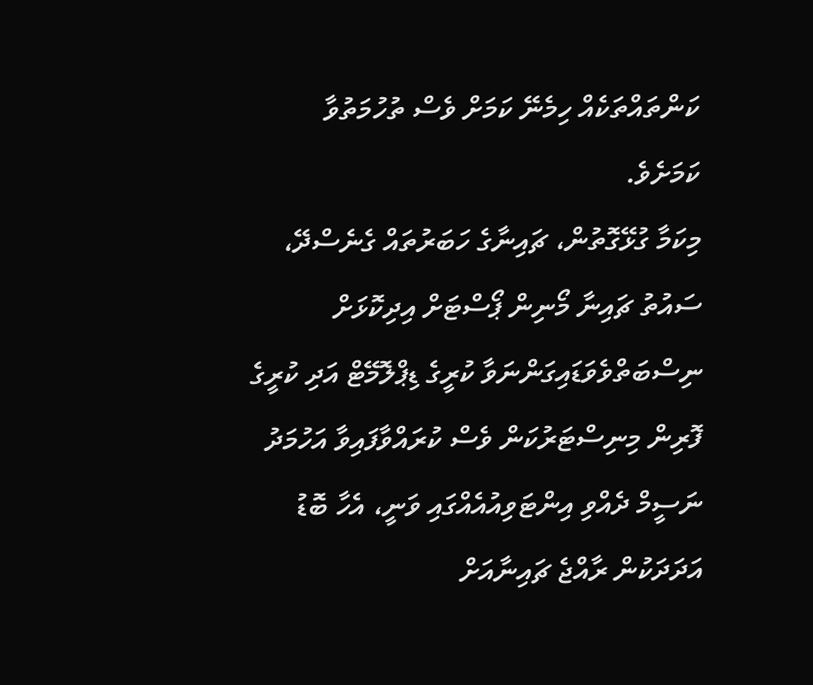ކަންތައްތަކެއް ހިމެނޭ ކަމަށް ވެސް ތުހުމަތުވާ ކަމަށެވެ.
މިކަމާ ގުޅޭގޮތުން، ޗައިނާގެ ހަބަރުތައް ގެނެސްދޭ، ސައުތު ޗައިނާ މޯނިން ޕޯސްޓަށް އިދިކޮޅަށް ނިސްބަތްވެވަޑައިގަންނަވާ ކުރީގެ ޑިޕްލޮމޭޓް އަދި ކުރީގެ ފޮރިން މިނިސްޓަރުކަން ވެސް ކުރައްވާފައިވާ އަހުމަދު ނަސީމް ދެއްވި އިންޓަވިއުއެއްގައި ވަނީ، އެހާ ބޮޑު އަދަދަކުން ރާއްޖެ ޗައިނާއަށް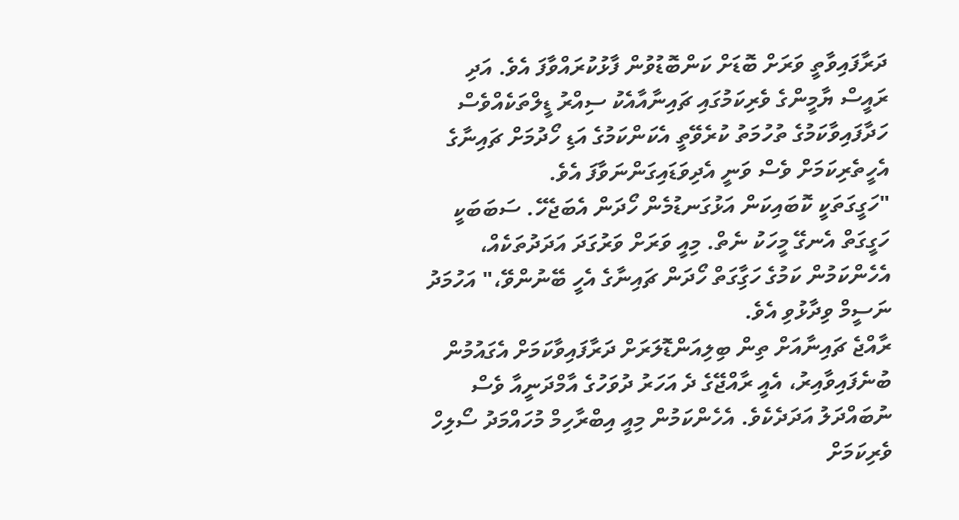ދަރާފައިވާތީ ވަރަށް ބޮޑަށް ކަންބޮޑުވުން ފާޅުކުރައްވާފަ އެވެ. އަދި ރައީސް ޔާމީންގެ ވެރިކަމުގައި ޗައިނާއާއެކު ސިއްރު ޑީލްތަކެއްވެސް ހަދާފައިވާކަމުގެ ތުހުމަތު ކުރެވޭތީ އެކަންކަމުގެ އަޑި ހޯދުމަށް ޗައިނާގެ އެހީތެރިކަމަށް ވެސް ވަނީ އެދިވަޑައިގަންނަވާފަ އެވެ.
"ހަގީގަތަކީ ކޮބައިކަން އަޅުގަނޑުމެން ހޯދަން އެބަޖެހޭ. ސަބަބަކީ ހަގީގަތް އެނގޭ މީހަކު ނެތް. މިއީ ވަރަށް ވަރުގަދަ އަދަދުތަކެއް، އެހެންކަމުން ކަމުގެ ހަގާިގަތް ހޯދަން ޗައިނާގެ އެހީ ބޭނުންވޭ،" އަހުމަދު ނަސީމް ވިދާޅުވި އެވެ.
ރާއްޖެ ޗައިނާއަށް ތިން ބިލިއަންޑޮލަރަށް ދަރާފައިވާކަމަށް އެގައުމުން ބުނެފައިވާއިރު، އެއީ ރާއްޖޭގެ ދެ އަހަރު ދުވަހުގެ އާމްދަނީއާ ވެސް ނުބައްދަލު އަދަދެކެވެ. އެހެންކަމުން މިއީ އިބްރާހިމް މުހައްމަދު ސޯލިހް ވެރިކަމަށް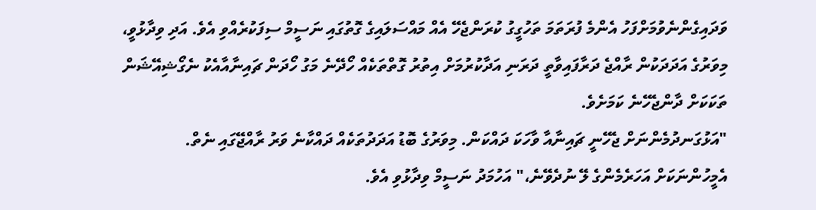ވަދައިގެންނެވުމަށްފަހު އެންމެ ފުރަތަމަ ތަހުގީގު ކުރަންޖެހޭ އެއް މައްސަލައިގެ ގޮތުގައި ނަސީމް ސިފަކުރެއްވި އެވެ. އަދި ވިދާޅުވީ، މިވަރުގެ އަދަދަކުން ރާއްޖެ ދަރާފައިވާތީ ދަރަނި އަދާކުރުމަށް އިތުރު ގޮތްތަކެއް ހޯދޭނެ މަގު ހޯދަން ޗައިނާއާއެކު ނެގޯޝިއޭޝަން ތަކަކަށް ދާންޖެހޭނެ ކަމަށެވެ.
"އަޅުގަނދުމެންނަށް ޖެހޭނީ ޗައިނާއާ ވާހަކަ ދައްކަން. މިވަރުގެ ބޮޑު އަދަދުތަކެއް ދައްކާނެ ވަރު ރާއްޖޭގައި ނެތް. އެމީހުންނަކަށް އަހަރެމެންގެ ލޭ ނުދެވޭނެ،" އަހުމަދު ނަސީމް ވިދާޅުވި އެވެ.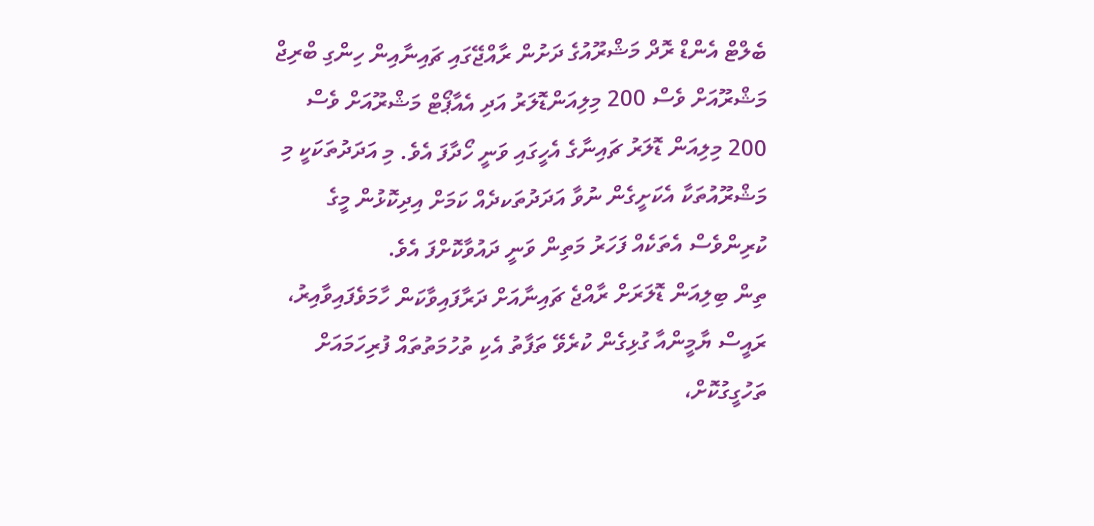ބެލްޓް އެންޑް ރޮދް މަޝްރޫއުގެ ދަށުން ރާއްޖޭގައި ޗައިނާއިން ހިންގި ބްރިޖް މަޝްރޫއަށް ވެސް 200 މިލިއަންޑޮލަރު އަދި އެއާޕޯޓް މަޝްރޫއަށް ވެސް 200 މިލިއަން ޑޮލަރު ޗައިނާގެ އެހީގައި ވަނީ ހޯދާފަ އެވެ. މި އަދަދުތަކަކީ މި މަޝްރޫއުތަކާ އެކަށީގެން ނުވާ އަދަދުތަކދެއް ކަމަށް އިދިކޮޅުން މީގެ ކުރިންވެސް އެތަކެއް ފަހަރު މަތިން ވަނީ ދައުވާކޮށްފަ އެވެ.
ތިން ބިލިއަން ޑޮލަރަށް ރާއްޖެ ޗައިނާއަށް ދަރާފައިވާކަން ހާމަވެފައިވާއިރު، ރައީސް ޔާމީންއާ ގުޅިގެން ކުރެވޭ ތަފާތު އެކި ތުހުމަތުތައް ފުރިހަމައަށް ތަހުގީގުކޮށް،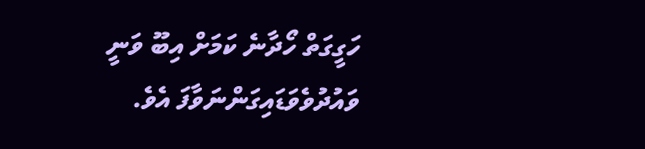ހަގީގަތް ހޯދާނެ ކަމަށް އިބޫ ވަނީ ވައުދުވެވަޑައިގަންނަވާފަ އެވެ.